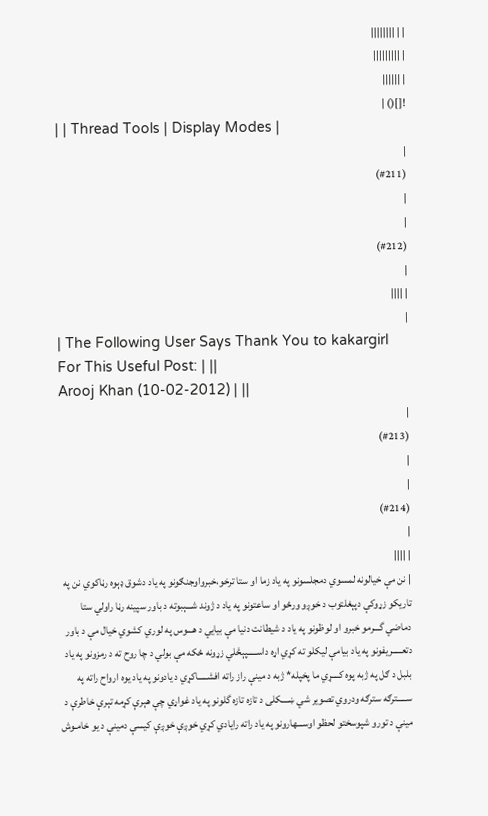| | ||||||||
| |||||||||
| ||||||
![]() |
| | Thread Tools | Display Modes |
|
(#211)
|
|
(#212)
|
| ||||
|
| The Following User Says Thank You to kakargirl For This Useful Post: | ||
Arooj Khan (10-02-2012) | ||
|
(#213)
|
|
(#214)
|
| ||||
| نن مې خيالونه لمسوي دمجلسونو په ياد زما او ستا ترخو،خبرواوجنګونو په ياد دشوق ډېوه رڼاکوي نن په تاريكو زړوكې دپېغلتوب د خوږو ورځو او ساعتونو په ياد د ژوند شـــېبوته د باور سپينه رڼا راولي ستا دماضي گـــرمو خبرو او لوظونو په ياد د شيطانت دنيا مې بيايي د هـــوس په لوري كشوي خيال مې د باور دتعـــــريفونو په ياد بيامې ليكلو ته كړي اړه داســـــپېڅلي زړونه ځكه مې بولي د چا روح ته د رمزونو په ياد بلبل د ګل په ژبه پوه کــــړي ما پخپله* ژبه د مينې راز راته افشـــــاکړي د يادونو په ياد يوه ارواح راته په ســـــترګه سترګه ودروي تصوير شي ښــــكلى د تازه تازه گلونو په ياد غواړي چې هېرې کړمه تېرې خاطرې د مينې د تورو شپوسختو لحظو اوســـهارونو په ياد راته رايادي کړي خوږې خوږې کيسې دمينې د يو خامـوش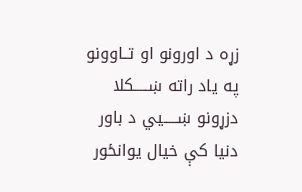زړه د اورونو او تــاوونو په ياد راته ښـــــكلا دزړونو ښـــــيي د باور دنيا کې خيال يوانځور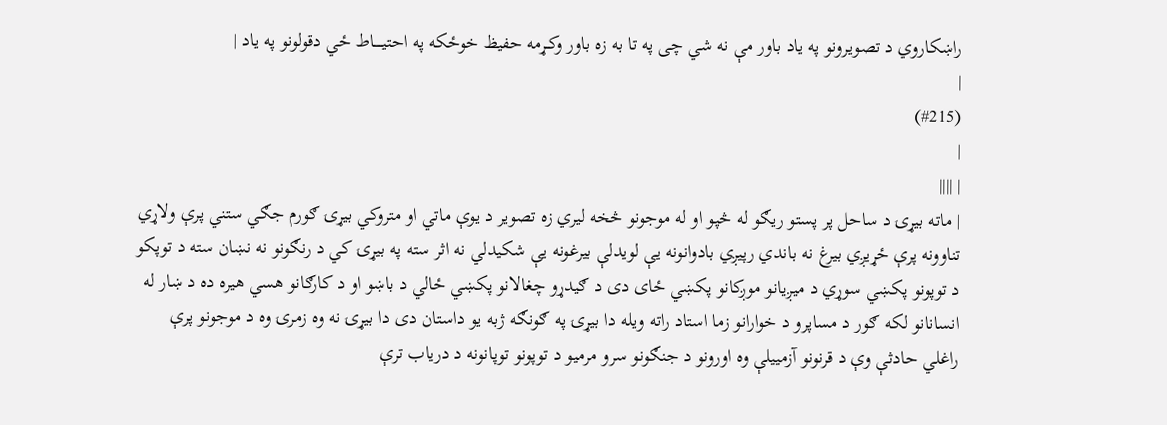راښکاروي د تصويرونو په ياد باور مې نه شي چی په تا به زه باور وكــړمه حفيظ خوځكه په احتيـــــاط ځي دقولونو په ياد |
|
(#215)
|
| ||||
| ماته بیړۍ د ساحل پر پستو ریګو له څپو او له موجونو څخه لیري زه تصویر د یوې ماتي او متروکي بیړۍ ګورم جګي ستني پرې ولاړي تناوونه پرې ځړیږي بیرغ نه باندي رپیږي بادوانونه یې لویدلې بیرغونه یې شکیدلي نه اثر سته په بیړۍ کي د رنګونو نه نښان سته د توپکو د توپونو پکښي سوړي د میږیانو موږکانو پکښي ځای دی د ګیدړو چغالانو پکښي ځالي د باښو او د کارګانو هسي هیره ده د ښار له انسانانو لکه ګور د مساپرو د خوارانو زما استاد راته ویله دا بیړۍ په ګونګه ژبه یو داستان دی دا بیړۍ نه وه زمرۍ وه د موجونو پرې راغلي حادثې وې د قرنونو آزمییلې وه اورونو د جنګونو سرو مرمیو د توپونو توپانونه د دریاب ترې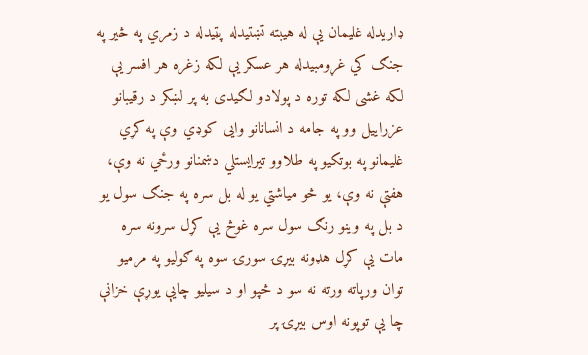ډاریدله غلیمان یې له هیبته تښتیدله پټیدله د زمري په څير په جنګ کي غړومبیدله هر عسکر یې لکه زغره هر افسر یې لکه غشی لکه توره د پولادو لګیدی به پر لښکر د رقیبانو عزراییل وو په جامه د انسانانو وایی کوډي وې په کړي غلیمانو په بوتکیو په طلاوو تیرایستلي دښمنانو ورځي نه وې، هفتې نه وې، یو څو میاشتي یو له بل سره په جنګ سول یو د بل په وینو رنګ سول سره غوڅ یې کړل سرونه سره مات یې کړل هډونه بیړۍ سورۍ سوه په ګولیو په مرمیو توان ورپاته ورته نه سو د څپو او د سیلیو چایې یوړې خزانې چا یې توپونه اوس بیړۍ پر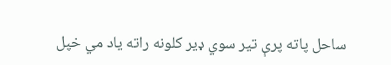ساحل پاته پرې تیر سوي ډیر کلونه راته یاد مي خپل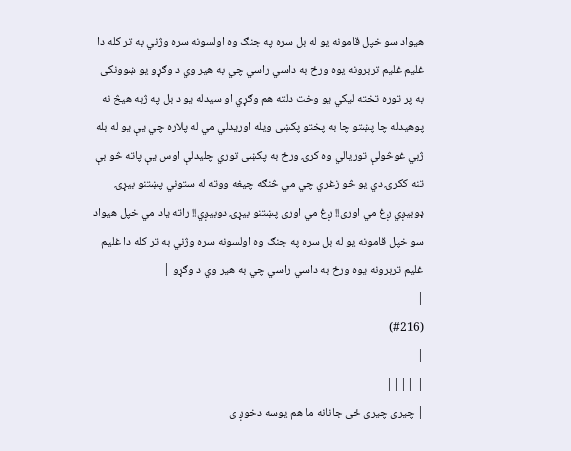هیواد سو خپل قامونه یو له بل سره په جنګ وه اولسونه سره وژني به تر کله دا غلیم غلیم تربرونه یوه ورځ به داسي راسي چي به هیر وي د وګړو یو ښوونکی به پر توره تخته لیکي یو وخت دلته هم وګړي او سیدله یو د بل په ژبه هیڅ نه پوهیدله چا پښتو چا به پختو پکښی ویله اوریدلي مي له پلاره چي یې یو له بله ژبي غوڅولې توریالي وه کرۍ ورځ به پکښی توري چلیدلې اوس یې پاته څو بې تنه ککرۍ دي یو څو زغري چي مي څنګه چیغه ووته له ستوني پښتنو بیړۍ ډوبیږي ږغ مي اوری!! ږغ مي اوری پښتنو بیړۍ دوبیږي!! راته یاد مي خپل هیواد سو خپل قامونه یو له بل سره په جنګ وه اولسونه سره وژني به تر کله دا غلیم غلیم تربرونه یوه ورځ به داسي راسي چي به هیر وي د وګړو |
|
(#216)
|
| ||||
| چيری چيری ځی جانانه ما هم يوسه دخوږ ی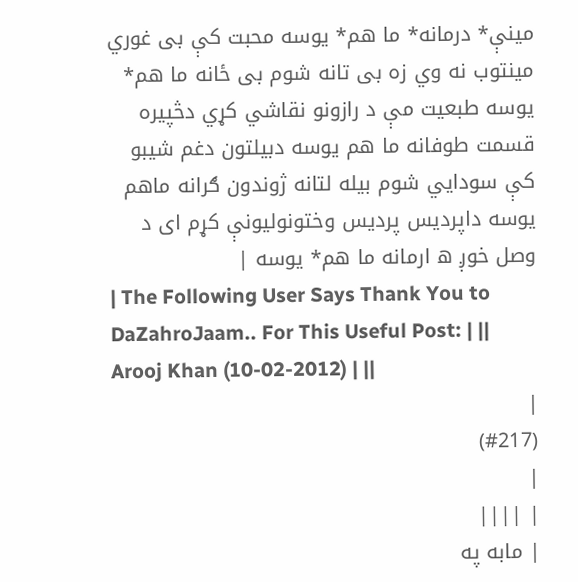مينې* درمانه* ما هم* يوسه محبت کې بی غوري مينتوب نه وي زه بی تانه شوم بی ځانه ما هم* يوسه طبعيت مې د رازونو نقاشي کړي دڅپيره قسمت طوفانه ما هم يوسه دبيلتون دغم شيبو کې سودايي شوم بيله لتانه ژوندون ګرانه ماهم يوسه داپرديس پرديس وختونوليونې کړم ای د وصل خوږ ه ارمانه ما هم* يوسه |
| The Following User Says Thank You to DaZahroJaam.. For This Useful Post: | ||
Arooj Khan (10-02-2012) | ||
|
(#217)
|
| ||||
| مابه په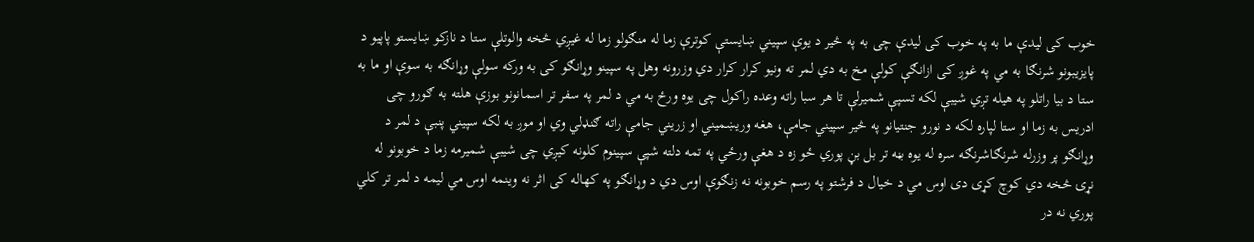خوب کی لیدې ما به په خوب کی لیدې چی به په څیر د یوې سپیني ښایستې کوترې زما له منګولو زما له غیږي څخه والوتلې ستا د نازکو ښایستو پاپیو د پایزیبونو شرنګا به مي په غوږ کی ازانګې کولې مخ به دي لمر ته ونیو کرار کرار دي وزرونه وهل په سپینو وړانګو کی به ورکه سولې وړانګه به سوې او ما به ستا د بیا راتلو په هیله تږي شیبې لکه تسپې شمیرلې تا هر سبا راته وعده راکول چی یوه ورځ به مي د لمر په سفر تر اسمانونو بوزې هلته به ګورو چی ادریس به زما او ستا لپاره لکه د نورو جنتیانو په څیر سپیني جامې، هغه وریښمیني او زریني جامې راته ګنډلي وي او موږ به لکه سپیني پنبې د لمر د وړانګو پر وزرله شرنګاشرنګه سره له یوه بڼه تر بل بڼ پوري ځو زه د هغې ورځي په تمه دلته شپې سپینوم کلونه کیږي چی شیبې شمیرمه زما د خوبونو له نړۍ څخه دي کوچ کړی دی اوس مي د خیال د فرشتو په رسم خوبونه نه زنګوې اوس دي د وړانګو په کهاله کی اثر نه وینمه اوس مي لیمه د لمر تر کلي پوري نه در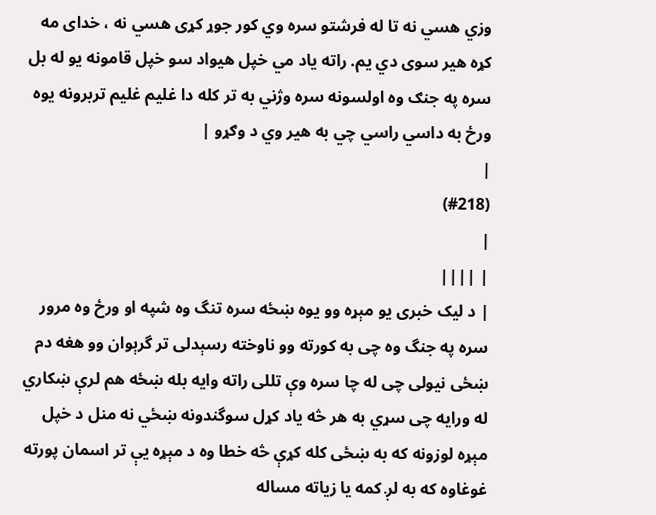وزي هسي نه تا له فرشتو سره وي کور جوړ کړی هسي نه ، خدای مه کړه هیر سوی دي یم. راته یاد مي خپل هیواد سو خپل قامونه یو له بل سره په جنګ وه اولسونه سره وژني به تر کله دا غلیم غلیم تربرونه یوه ورځ به داسي راسي چي به هیر وي د وګړو |
|
(#218)
|
| ||||
| د لیک خبری یو مېړه وو یوه ښځه سره تنگ وه شپه او ورځ وه مرور سره په جنگ وه چی به کورته وو ناوخته رسېدلی تر گرېوان وو هغه دم ښځی نیولی چی له چا سره وې تللی راته وایه بله ښځه هم لرې ښکاري له ورایه چی سړي به هر څه یاد کړل سوگندونه ښځي نه منل د خپل مېړه لوزونه که به ښځی کله کړې څه خطا وه د مېړه یې تر اسمان پورته غوغاوه که به لږ کمه یا زیاته مساله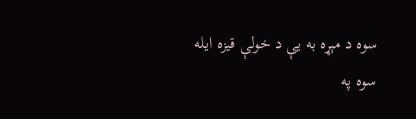سوه د مېړه به یې د خولې قیزه ایله سوه په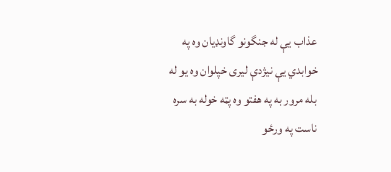عذاب یې له جنگونو گاونډیان وه په خوابدي یې نیژدې لیری خپلوان وه یو له بله مرور به په هفتو وه پټه خوله به سره ناست په ورځو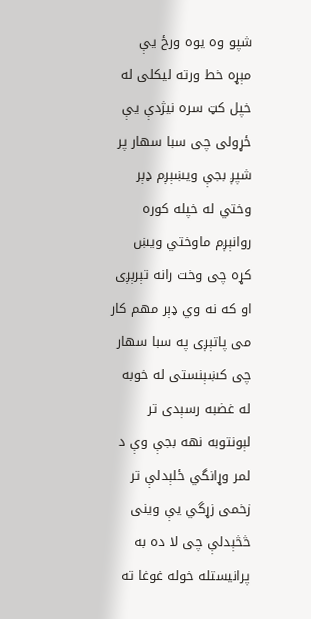شپو وه یوه ورځ یې مېړه خط ورته لیکلی له خپل کټ سره نیژدې یې ځړولی چی سبا سهار پر شپږ بجې ویښېږم ډېر وختي له خپله کوره روانېږم ماوختي ویښ کړه چی وخت رانه تېرېږی او که نه وي ډېر مهم کار می پاتېږی په سبا سهار چی کښېنستی له خوبه له غضبه رسېدی تر لېونتوبه نهه بجې وې د لمر وړانگي ځلېدلې تر زخمی زړگي یې وینی څڅېدلې چی لا ده به پرانیستله خوله غوغا ته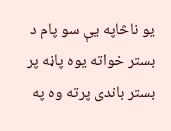یو ناڅاپه یې سو پام د بستر خواته یوه پاڼه پر بستر باندی پرته وه په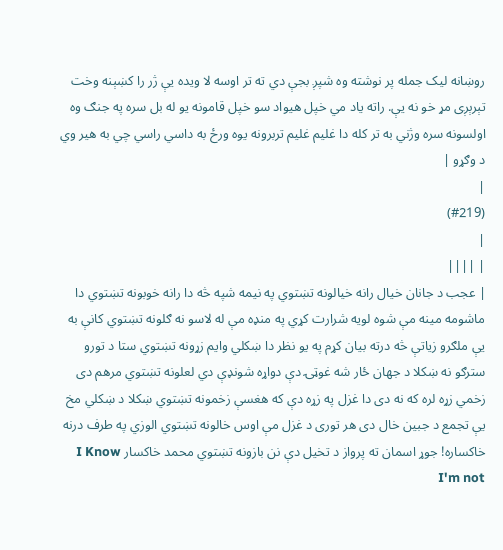روښانه لیک جمله پر نوشته وه شپږ بجې دي ته تر اوسه لا ویده یې ژر را کښېنه وخت تېرېږی مړ خو نه یې. راته یاد مي خپل هیواد سو خپل قامونه یو له بل سره په جنګ وه اولسونه سره وژني به تر کله دا غلیم غلیم تربرونه یوه ورځ به داسي راسي چي به هیر وي د وګړو |
|
(#219)
|
| ||||
| عجب د جانان خيال رانه خيالونه تښتوي په نيمه شپه څه دا رانه خوبونه تښتوي دا ماشومه مينه مې شوه لويه شرارت کړي په منډه مې له لاسو نه ګلونه تښتوي کانې به يې ملګرو زياتې څه درته بيان کړم په يو نظر دا ښکلي وايم زړونه تښتوي ستا د تورو سترګو نه ښکلا د جهان ځار شه غوټۍ دې دواړه شونډې دي لعلونه تښتوي مرهم دى زخمي زړه لره که نه دى دا غزل په زړه دې که هغسې زخمونه تښتوي ښکلا د ښکلي مخ يې تجمع د جبين خال دى هر تورى د غزل مې اوس خالونه تښتوي الوزي په طرف درنه خاکساره! جوړ اسمان ته پرواز د تخيل دې نن بازونه تښتوي محمد خاکسار I Know I'm not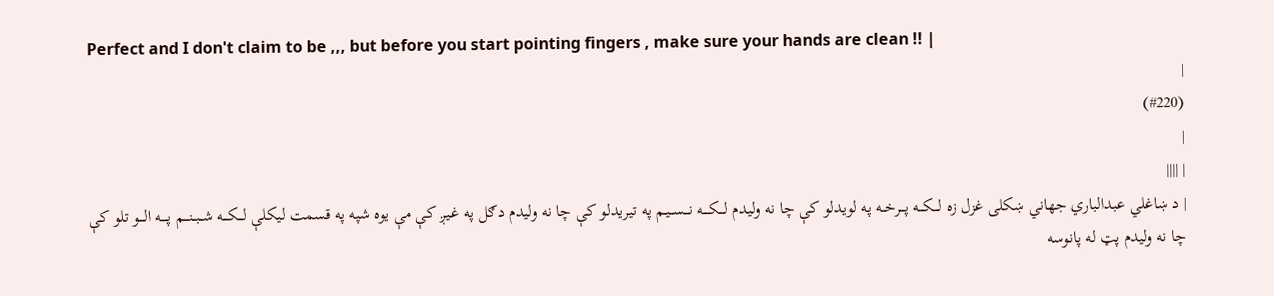Perfect and I don't claim to be ,,, but before you start pointing fingers , make sure your hands are clean !! |
|
(#220)
|
| ||||
| د ښاغلي عبدالباري جهاني ښکلی غزل زه لـــکـــه پـــرخــه په لویدلو کې چا نه ولیدم لـــکــــه نـــســیـم په تیریدلو کې چا نه ولیدم دګل په غـیږ کې مې یوه شپه په قسمت لیکلې لـــکـــه شــبــنـــم پــــه الـــو تلو کې چا نه ولیدم پټ له پانوسه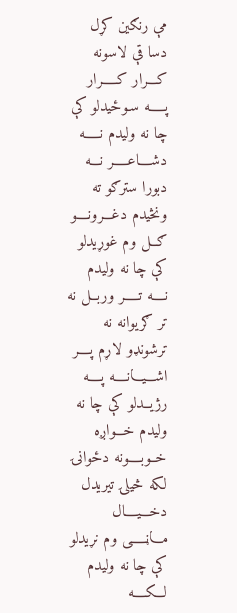مې رنګین کړل دسا قې لاسونه کـــرار کـــــرار پـــــه سـوځیدلو کې چا نه ولیدم نـــــه دشــــاعـــــر نـــه دبورا سترګو ته ونڅیدم دغـــرونــــو ګــل وم غوړیدلو کې چا نه ولیدم نــــه تـــــر وربــل نه تر ګریوانه نه ترشونډو لاړم پــــر اشـــیـــانــــه پــــه رژیــدلو کې چا نه ولیدم خـــواږه خــوبــــونه دځوانۍ لکه څیلۍ تیریدل دخـــیــــال مـــاڼـــــی وم نړیدلو کې چا نه ولیدم لـــکــــه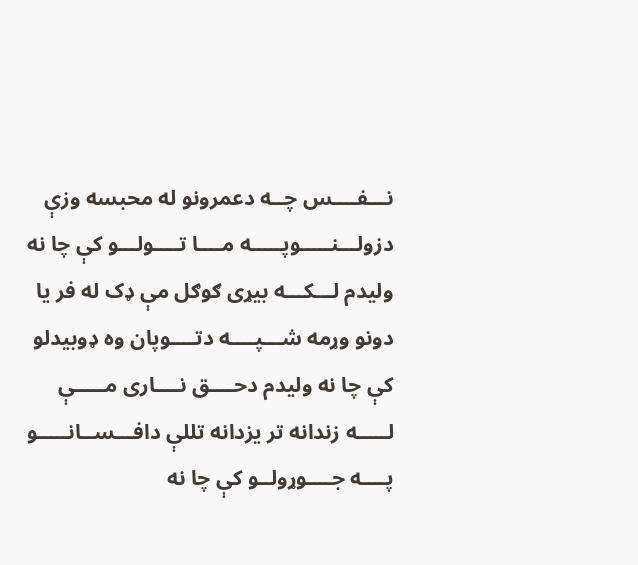نـــفــــس چــه دعمرونو له محبسه وزې دزولـــنـــــوپـــــه مــــا تــــولـــو کې چا نه ولیدم لـــکـــه بیړی ګوګل مې ډک له فر يا دونو وړمه شـــپــــه دتــــوپان وه ډوبیدلو کې چا نه ولیدم دحــــق نــــاری مـــــې لـــــه زندانه تر یزدانه تللې دافـــســانـــــو پــــه جــــوړولــو کې چا نه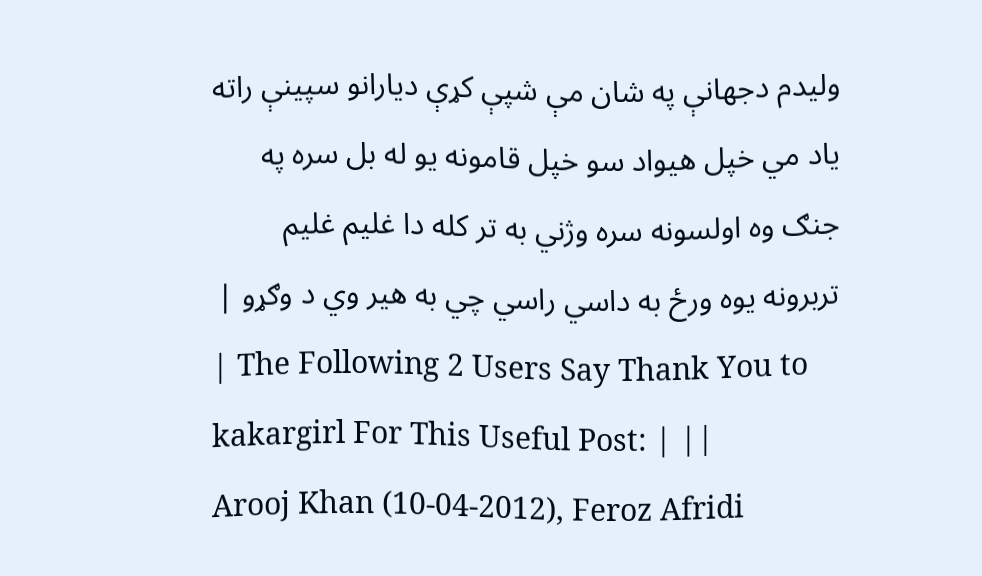ولیدم دجهانې په شان مې شپې کړې دیارانو سپینې راته یاد مي خپل هیواد سو خپل قامونه یو له بل سره په جنګ وه اولسونه سره وژني به تر کله دا غلیم غلیم تربرونه یوه ورځ به داسي راسي چي به هیر وي د وګړو |
| The Following 2 Users Say Thank You to kakargirl For This Useful Post: | ||
Arooj Khan (10-04-2012), Feroz Afridi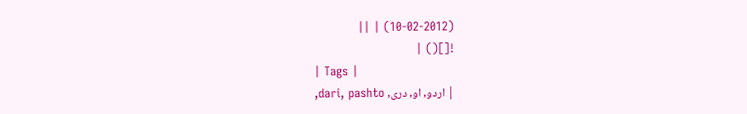(10-02-2012) | ||
![]() |
| Tags |
| اردو, او, دری, dari, pashto,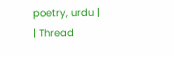poetry, urdu |
| Thread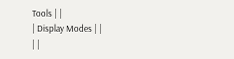Tools | |
| Display Modes | |
| |